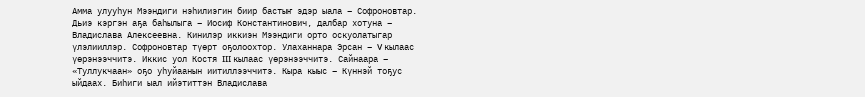Амма улууһун Мээндиги нэһилиэгин биир бастыҥ эдэр ыала – Софроновтар. Дьиэ кэргэн аҕа баһылыга – Иосиф Константинович, далбар хотуна – Владислава Алексеевна. Кинилэр иккиэн Мээндиги орто оскуолатыгар үлэлииллэр. Софроновтар түөрт оҕолоохтор. Улаханнара Эрсан – V кылаас үөрэнээччитэ. Иккис уол Костя III кылаас үөрэнээччитэ. Сайнаара – «Туллукчаан» оҕо уһуйаанын иитиллээччитэ. Кыра кыыс – Күннэй тоҕус ыйдаах. Биһиги ыал ийэтиттэн Владислава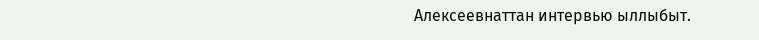Алексеевнаттан интервью ыллыбыт.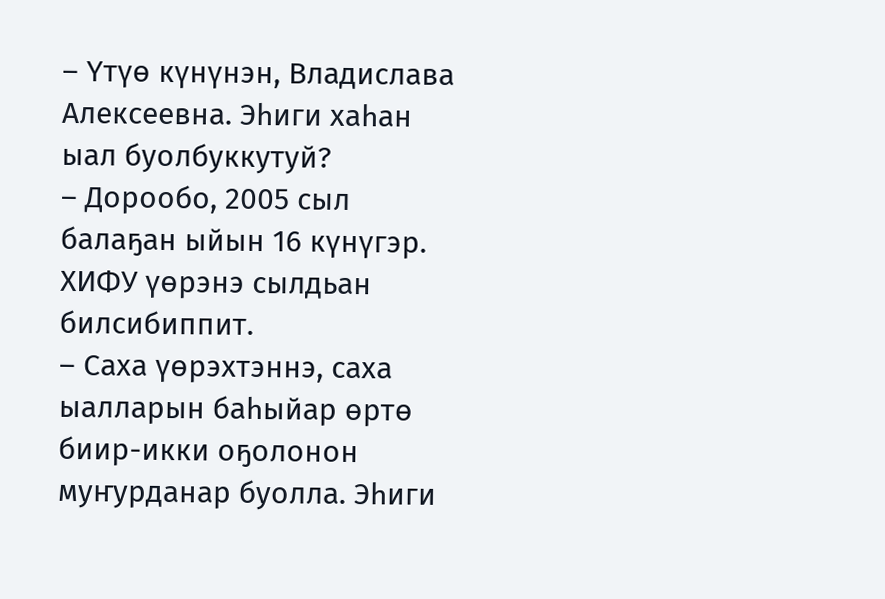– Үтүө күнүнэн, Владислава Алексеевна. Эһиги хаһан ыал буолбуккутуй?
– Дорообо, 2005 сыл балаҕан ыйын 16 күнүгэр. ХИФУ үөрэнэ сылдьан билсибиппит.
– Саха үөрэхтэннэ, саха ыалларын баһыйар өртө биир-икки оҕолонон муҥурданар буолла. Эһиги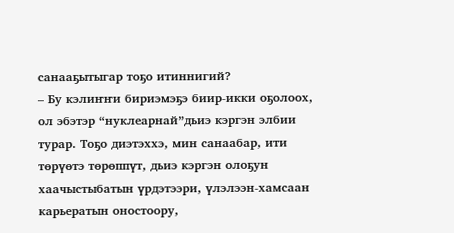санааҕытыгар тоҕо итиннигий?
– Бу кэлиҥҥи бириэмэҕэ биир-икки оҕолоох, ол эбэтэр “нуклеарнай”дьиэ кэргэн элбии турар. Тоҕо диэтэххэ, мин санаабар, ити төрүөтэ төрөппүт, дьиэ кэргэн олоҕун хаачыстыбатын үрдэтээри, үлэлээн-хамсаан карьератын оностоору,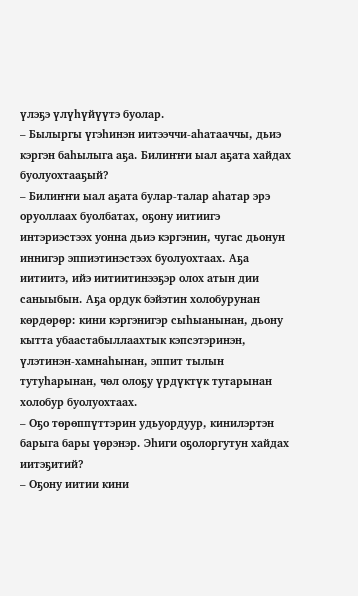үлэҕэ үлүһүйүүтэ буолар.
– Былыргы үгэһинэн иитээччи-аһатааччы, дьиэ кэргэн баһылыга аҕа. Билиҥҥи ыал аҕата хайдах буолуохтааҕый?
– Билиҥҥи ыал аҕата булар-талар аһатар эрэ оруоллаах буолбатах, оҕону иитиигэ интэриэстээх уонна дьиэ кэргэнин, чугас дьонун иннигэр эппиэтинэстээх буолуохтаах. Аҕа иитиитэ, ийэ иитиитинээҕэр олох атын дии саныыбын. Аҕа ордук бэйэтин холобурунан көрдөрөр: кини кэргэнигэр сыһыанынан, дьону кытта убаастабыллаахтык кэпсэтэринэн, үлэтинэн-хамнаһынан, эппит тылын тутуһарынан, чөл олоҕу үрдүктүк тутарынан холобур буолуохтаах.
– Оҕо төрөппүттэрин удьуордуур, кинилэртэн барыга бары үөрэнэр. Эһиги оҕолоргутун хайдах иитэҕитий?
– Оҕону иитии кини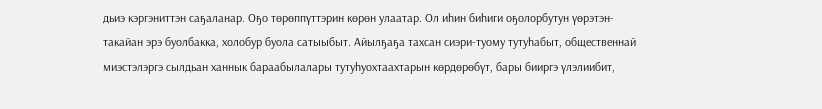дьиэ кэргэниттэн саҕаланар. Оҕо төрөппүттэрин көрөн улаатар. Ол иһин биһиги оҕолорбутун үөрэтэн-такайан эрэ буолбакка, холобур буола сатыыбыт. Айылҕаҕа тахсан сиэри-туому тутуһабыт, общественнай миэстэлэргэ сылдьан ханнык бараабылалары тутуһуохтаахтарын көрдөрөбүт, бары бииргэ үлэлиибит,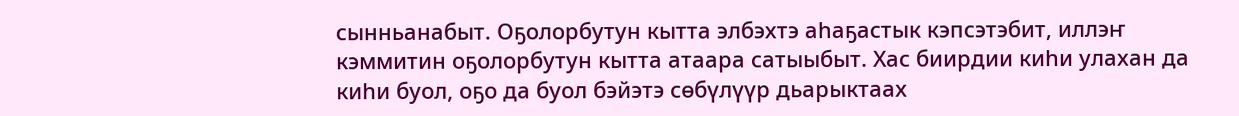сынньанабыт. Оҕолорбутун кытта элбэхтэ аһаҕастык кэпсэтэбит, иллэҥ кэммитин оҕолорбутун кытта атаара сатыыбыт. Хас биирдии киһи улахан да киһи буол, оҕо да буол бэйэтэ сөбүлүүр дьарыктаах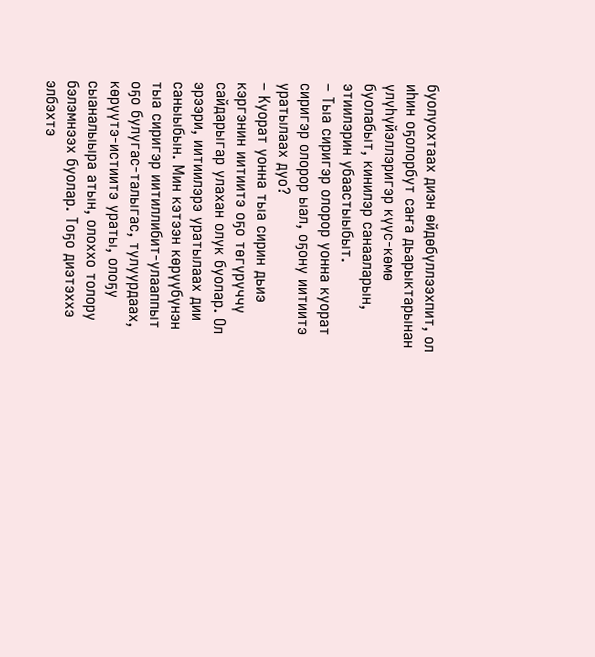буолуохтаах диэн өйдөбүллээхпит, ол иһин оҕолорбут саҥа дьарыктарынан үлүһүйэллэригэр күүс-көмө буолабыт, кинилэр санааларын, этиилэрин убаастыыбыт.
– Тыа сиригэр олорор уонна куорат сиригэр олорор ыал, оҕону иитиитэ уратылаах дуо?
– Куорат уонна тыа сирин дьиэ кэргэнин иитиитэ оҕо төгүрүччү сайдарыгар улахан олук буолар. Ол эрээри, иитиилэрэ уратылаах дии саныыбын. Мин кэтээн көрүүбүнэн тыа сиригэр иитиллибит-улааппыт оҕо булугас-талыгас, тулуурдаах, көрүүтэ-истиитэ ураты, олоҕу сыаналыыра атын, олоххо толору бэлэмнээх буолар. Тоҕо диэтэххэ элбэхтэ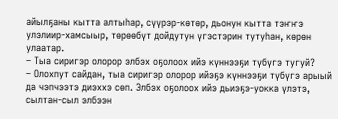айылҕаны кытта алтыһар, сүүрэр-көтөр, дьонун кытта тэҥҥэ улэлиир-хамсыыр, төрөөбүт дойдутун үгэстэрин тутуһан, көрөн улаатар.
– Тыа сиригэр олорор элбэх оҕолоох ийэ күннээҕи түбүгэ тугуй?
– Олохпут сайдан, тыа сиригэр олорор ийэҕэ күннээҕи түбүгэ арыый да чэпчээтэ диэххэ сөп. Элбэх оҕолоох ийэ дьиэҕэ-уокка үлэтэ, сылтан-сыл элбээн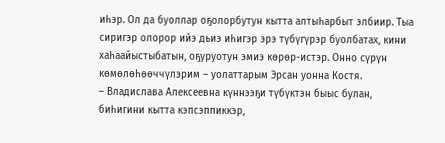иһэр. Ол да буоллар оҕолорбутун кытта алтыһарбыт элбиир. Тыа сиригэр олорор ийэ дьиэ иһигэр эрэ түбүгүрэр буолбатах, кини хаһаайыстыбатын, оҕуруотун эмиэ көрөр-истэр. Онно сүрүн көмөлөһөөччүлэрим – уолаттарым Эрсан уонна Костя.
– Владислава Алексеевна күннээҕи түбүктэн быыс булан, биһигини кытта кэпсэппиккэр,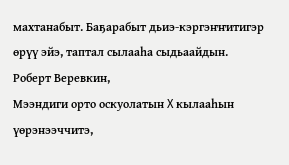махтанабыт. Баҕарабыт дьиэ-кэргэҥҥитигэр өрүү эйэ, таптал сылааһа сыдьаайдын.
Роберт Веревкин,
Мээндиги орто оскуолатын X кылааһын үөрэнээччитэ,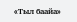«Тыл баайа»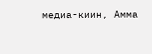медиа-киин, Амма